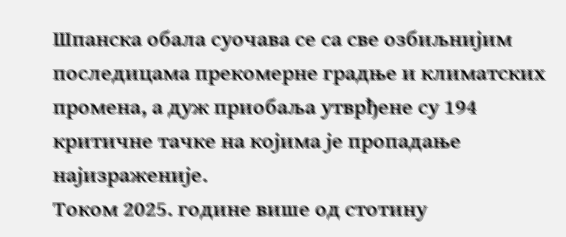Шпанска обала суочава се са све озбиљнијим последицама прекомерне градње и климатских промена, а дуж приобаља утврђене су 194 критичне тачке на којима је пропадање најизраженије.
Током 2025. године више од стотину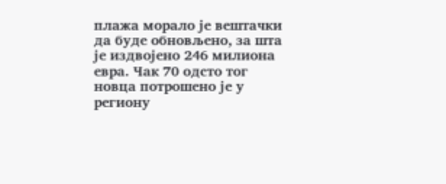плажа морало је вештачки да буде обновљено, за шта је издвојено 246 милиона евра. Чак 70 одсто тог новца потрошено је у региону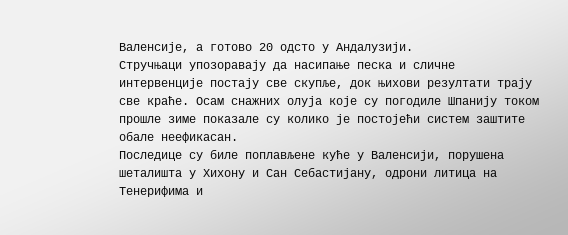Валенсије, а готово 20 одсто у Андалузији.
Стручњаци упозоравају да насипање песка и сличне интервенције постају све скупље, док њихови резултати трају све краће. Осам снажних олуја које су погодиле Шпанију током прошле зиме показале су колико је постојећи систем заштите обале неефикасан.
Последице су биле поплављене куће у Валенсији, порушена шеталишта у Хихону и Сан Себастијану, одрони литица на Тенерифима и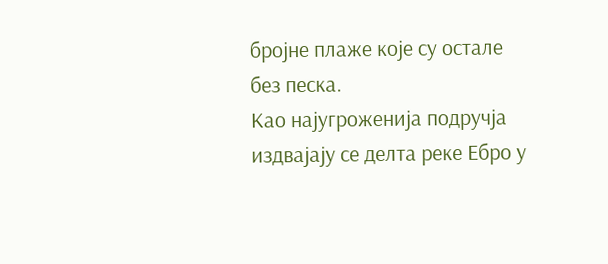бројне плаже које су остале без песка.
Као најугроженија подручја издвајају се делта реке Ебро у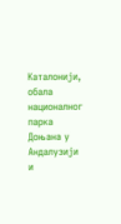Каталонији, обала националног парка Доњана у Андалузији и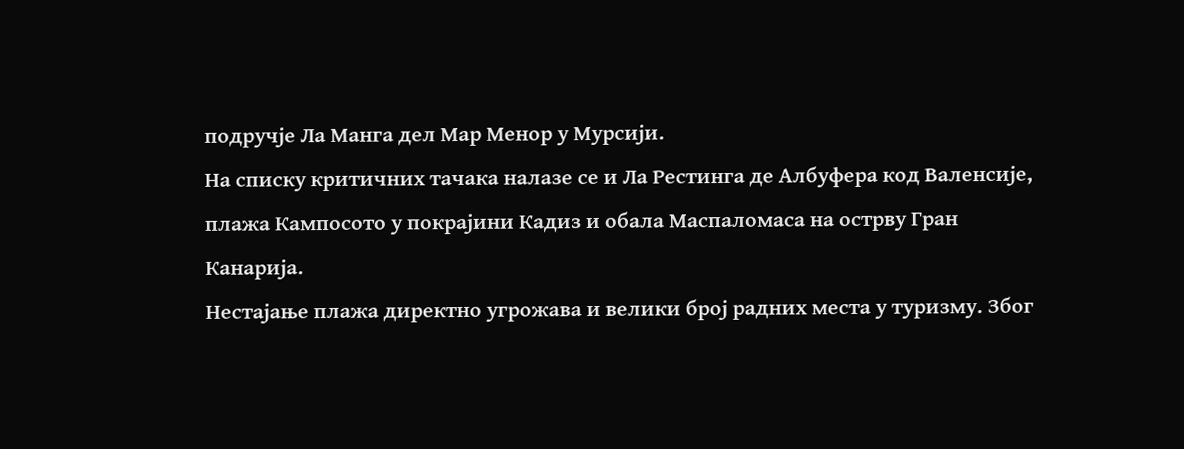подручје Ла Манга дел Мар Менор у Мурсији.
На списку критичних тачака налазе се и Ла Рестинга де Албуфера код Валенсије, плажа Кампосото у покрајини Кадиз и обала Маспаломаса на острву Гран Канарија.
Нестајање плажа директно угрожава и велики број радних места у туризму. Због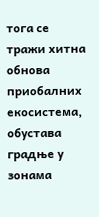тога се тражи хитна обнова приобалних екосистема, обустава градње у зонама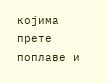којима прете поплаве и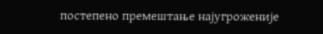постепено премештање најугроженије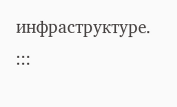инфраструктуре.
:::